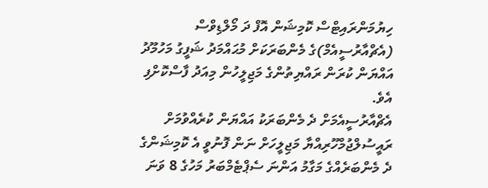ހިޔުމަންރައިޓްސް ކޮމިޝަން އޮފް ދަ މޯލްޑިވްސް (އެޗްއާރުސީއެމް)ގެ މެންބަރަކަށް މުޙައްމަދު ޝަފީގު މަހުމޫދު އައްޔަން ކުރަން ރައްޔިތުންގެ މަޖިލީހުން މިއަދު ފާސްކޮށްފި އެވެ.
އެޗްއާރުސީއެމަށް ދެ މެންބަރަކު އައްޔަން ކުރެއްވުމަށް ރައީސުލްޖުމްހޫރިއްޔާ މަޖިލީހަށް ނަން ފޮނުވީ އެ ކޮމިޝަންގެ ދެ މެންބަރެއްގެ މަގާމު އަންނަ ސެޕްޓެމްބަރު މަހުގެ 8 ވަނަ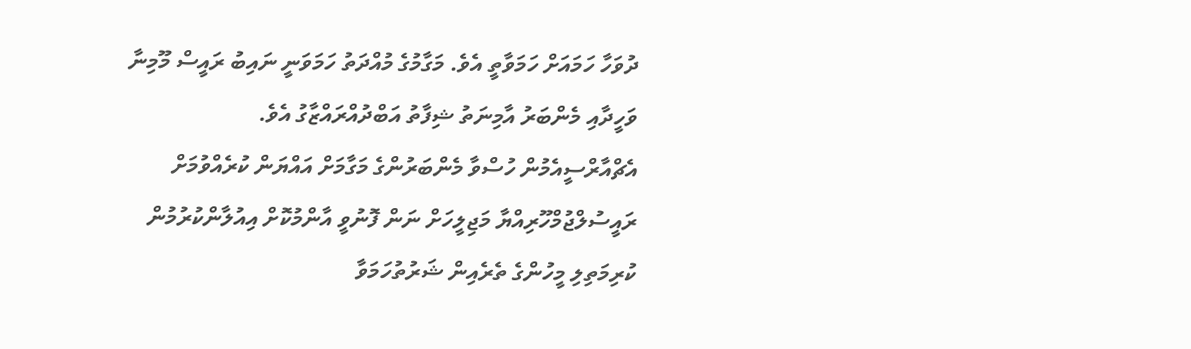ދުވަހާ ހަމައަށް ހަމަވާތީ އެވެ. މަގާމުގެ މުއްދަތު ހަމަވަނީ ނައިބު ރައީސް މޫމިނާ ވަހީދާއި މެންބަރު އާމިނަތު ޝިފާތު އަބްދުއްރައްޒާގު އެވެ.
އެޗްއާރްސީއެމުން ހުސްވާ މެންބަރުންގެ މަގާމަށް އައްޔަން ކުރެއްވުމަށް ރައީސުލްޖުމްހޫރިއްޔާ މަޖިލީހަށް ނަން ފޮނުވީ އާންމުކޮށް އިއުލާންކުރުމުން ކުރިމަތިލި މީހުންގެ ތެރެއިން ޝަރުތުހަމަވާ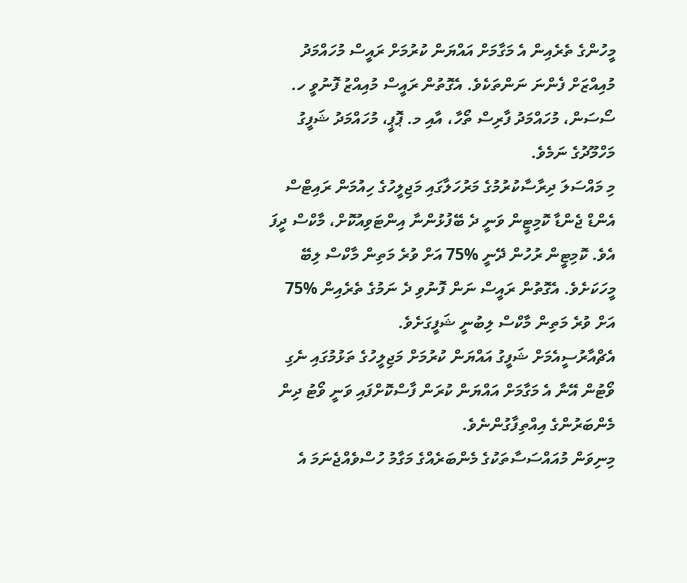މީހުންގެ ތެރެއިން އެ މަގާމަށް އައްޔަން ކުރުމަށް ރައީސް މުހައްމަދު މުއިއްޒަށް ފެންނަ ނަންތަކެވެ. އެގޮތުން ރައީސް މުއިއްޒު ފޮނުވީ ހ. ސޯސަން، މުހައްމަދު ފާރިސް ތޯހާ، އާއި މ. ޕޮޕީ، މުހައްމަދު ޝަފީގު މަހްމޫދުގެ ނަމެވެ.
މި މައްސަލަ ދިރާސާކުރުމުގެ މަރުހަލާގައި މަޖިލީހުގެ ހިއުމަން ރައިޓްސް އެންޑް ޖެންޑާ ކޮމިޓީން ވަނީ ދެ ބޭފުޅުންނާ އިންޓަވިއުކޮށް، މާކްސް ދީފަ އެވެ. ކޮމިޓީން ރުހުން ދޭނީ %75 އަށް ވުރެ މަތިން މާކްސް ލިބޭ މީހަކަށެވެ. އެގޮތުން ރައީސް ނަން ފޮނުވި ދެ ނަމުގެ ތެރެއިން %75 އަށް ވުރެ މަތިން މާކްސް ލިބުނީ ޝަފީގަށެވެ.
އެޗްއާރުސީއެމަށް ޝަފީގު އައްޔަން ކުރުމަށް މަޖިލީހުގެ ތަޅުމުގައި ނެގި ވޯޓުން އޭނާ އެ މަގާމަށް އައްޔަން ކުރަން ފާސްކޮށްފައި ވަނީ ވޯޓު ދިން މެންބަރުންގެ އިއްތިފާގުންނެވެ.
މިނިވަން މުއައްސަސާތަކުގެ މެންބަރެއްގެ މަގާމު ހުސްވެއްޖެނަމަ އެ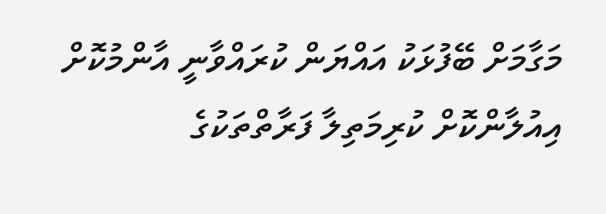މަގާމަށް ބޭފުޅަކު އައްޔަން ކުރައްވާނީ އާންމުކޮށް އިއުލާންކޮށް ކުރިމަތިލާ ފަރާތްތަކުގެ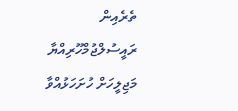ތެރެއިން ރައީސުލްޖުމްހޫރިއްޔާ މަޖިލީހަށް ހުށަހަޅުއްވާ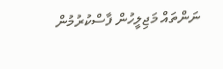ނަންތައް މަޖިލީހުން ފާސްކުރުމުން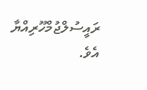ރައީސުލްޖުމްހޫރިއްޔާ އެވެ.